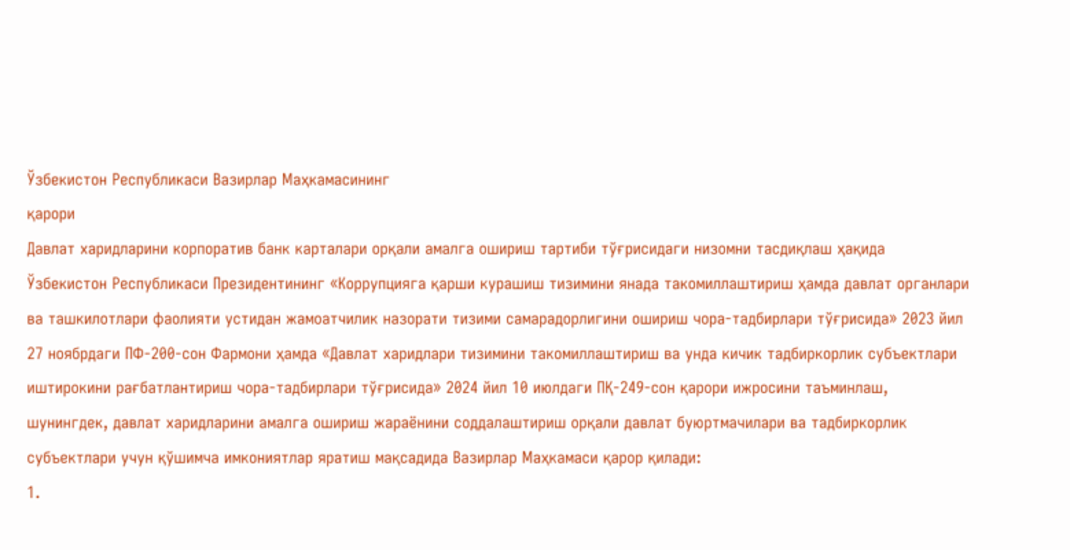Ўзбекистон Республикаси Вазирлар Маҳкамасининг
қарори
Давлат харидларини корпоратив банк карталари орқали амалга ошириш тартиби тўғрисидаги низомни тасдиқлаш ҳақида
Ўзбекистон Республикаси Президентининг «Коррупцияга қарши курашиш тизимини янада такомиллаштириш ҳамда давлат органлари ва ташкилотлари фаолияти устидан жамоатчилик назорати тизими самарадорлигини ошириш чора-тадбирлари тўғрисида» 2023 йил 27 ноябрдаги ПФ-200-сон Фармони ҳамда «Давлат харидлари тизимини такомиллаштириш ва унда кичик тадбиркорлик субъектлари иштирокини рағбатлантириш чора-тадбирлари тўғрисида» 2024 йил 10 июлдаги ПҚ-249-сон қарори ижросини таъминлаш, шунингдек, давлат харидларини амалга ошириш жараёнини соддалаштириш орқали давлат буюртмачилари ва тадбиркорлик субъектлари учун қўшимча имкониятлар яратиш мақсадида Вазирлар Маҳкамаси қарор қилади:
1.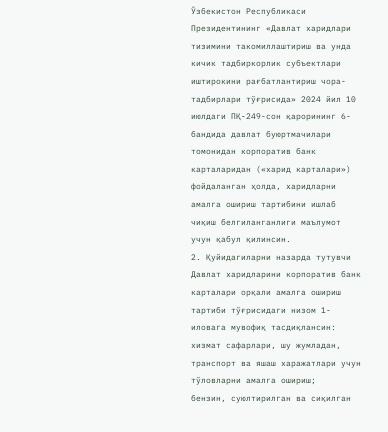Ўзбекистон Республикаси Президентининг «Давлат харидлари тизимини такомиллаштириш ва унда кичик тадбиркорлик субъектлари иштирокини рағбатлантириш чора-тадбирлари тўғрисида» 2024 йил 10 июлдаги ПҚ-249-сон қарорининг 6-бандида давлат буюртмачилари томонидан корпоратив банк карталаридан («харид карталари») фойдаланган ҳолда, харидларни амалга ошириш тартибини ишлаб чиқиш белгиланганлиги маълумот учун қабул қилинсин.
2. Қуйидагиларни назарда тутувчи Давлат харидларини корпоратив банк карталари орқали амалга ошириш тартиби тўғрисидаги низом 1-иловага мувофиқ тасдиқлансин:
хизмат сафарлари, шу жумладан, транспорт ва яшаш харажатлари учун тўловларни амалга ошириш;
бензин, суюлтирилган ва сиқилган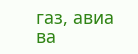газ, авиа ва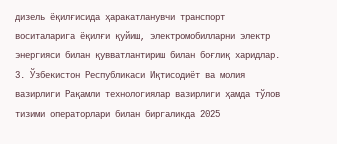дизель ёқилғисида ҳаракатланувчи транспорт воситаларига ёқилғи қуйиш, электромобилларни электр энергияси билан қувватлантириш билан боғлиқ харидлар.
3. Ўзбекистон Республикаси Иқтисодиёт ва молия вазирлиги Рақамли технологиялар вазирлиги ҳамда тўлов тизими операторлари билан биргаликда 2025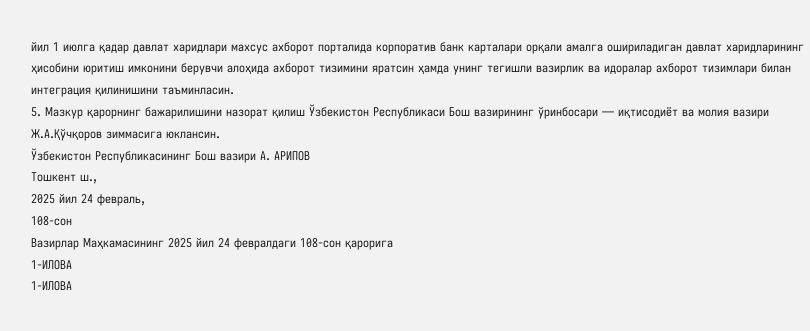йил 1 июлга қадар давлат харидлари махсус ахборот порталида корпоратив банк карталари орқали амалга ошириладиган давлат харидларининг ҳисобини юритиш имконини берувчи алоҳида ахборот тизимини яратсин ҳамда унинг тегишли вазирлик ва идоралар ахборот тизимлари билан интеграция қилинишини таъминласин.
5. Мазкур қарорнинг бажарилишини назорат қилиш Ўзбекистон Республикаси Бош вазирининг ўринбосари — иқтисодиёт ва молия вазири Ж.А.Қўчқоров зиммасига юклансин.
Ўзбекистон Республикасининг Бош вазири А. АРИПОВ
Тошкент ш.,
2025 йил 24 февраль,
108-сон
Вазирлар Маҳкамасининг 2025 йил 24 февралдаги 108-сон қарорига
1-ИЛОВА
1-ИЛОВА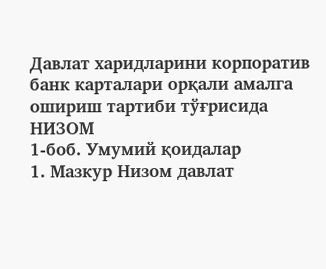Давлат харидларини корпоратив банк карталари орқали амалга ошириш тартиби тўғрисида
НИЗОМ
1-боб. Умумий қоидалар
1. Мазкур Низом давлат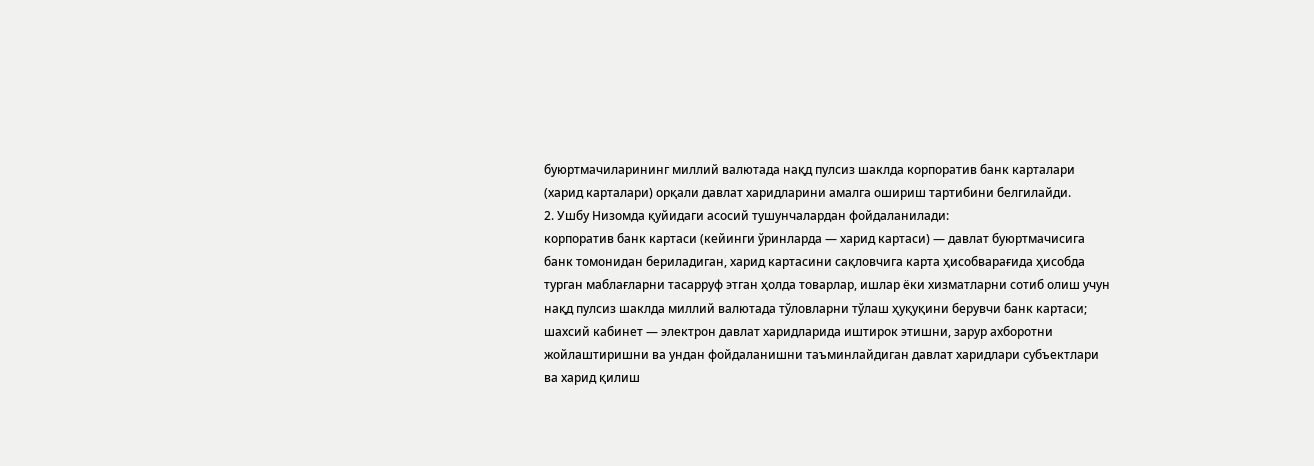буюртмачиларининг миллий валютада нақд пулсиз шаклда корпоратив банк карталари (харид карталари) орқали давлат харидларини амалга ошириш тартибини белгилайди.
2. Ушбу Низомда қуйидаги асосий тушунчалардан фойдаланилади:
корпоратив банк картаси (кейинги ўринларда — харид картаси) — давлат буюртмачисига банк томонидан бериладиган, харид картасини сақловчига карта ҳисобварағида ҳисобда турган маблағларни тасарруф этган ҳолда товарлар, ишлар ёки хизматларни сотиб олиш учун нақд пулсиз шаклда миллий валютада тўловларни тўлаш ҳуқуқини берувчи банк картаси;
шахсий кабинет — электрон давлат харидларида иштирок этишни, зарур ахборотни жойлаштиришни ва ундан фойдаланишни таъминлайдиган давлат харидлари субъектлари ва харид қилиш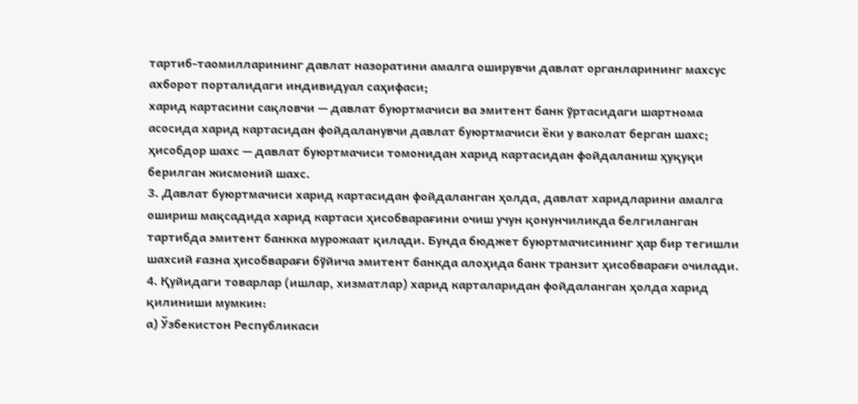тартиб-таомилларининг давлат назоратини амалга оширувчи давлат органларининг махсус ахборот порталидаги индивидуал саҳифаси;
харид картасини сақловчи — давлат буюртмачиси ва эмитент банк ўртасидаги шартнома асосида харид картасидан фойдаланувчи давлат буюртмачиси ёки у ваколат берган шахс;
ҳисобдор шахс — давлат буюртмачиси томонидан харид картасидан фойдаланиш ҳуқуқи берилган жисмоний шахс.
3. Давлат буюртмачиси харид картасидан фойдаланган ҳолда, давлат харидларини амалга ошириш мақсадида харид картаси ҳисобварағини очиш учун қонунчиликда белгиланган тартибда эмитент банкка мурожаат қилади. Бунда бюджет буюртмачисининг ҳар бир тегишли шахсий ғазна ҳисобварағи бўйича эмитент банкда алоҳида банк транзит ҳисобварағи очилади.
4. Қуйидаги товарлар (ишлар, хизматлар) харид карталаридан фойдаланган ҳолда харид қилиниши мумкин:
а) Ўзбекистон Республикаси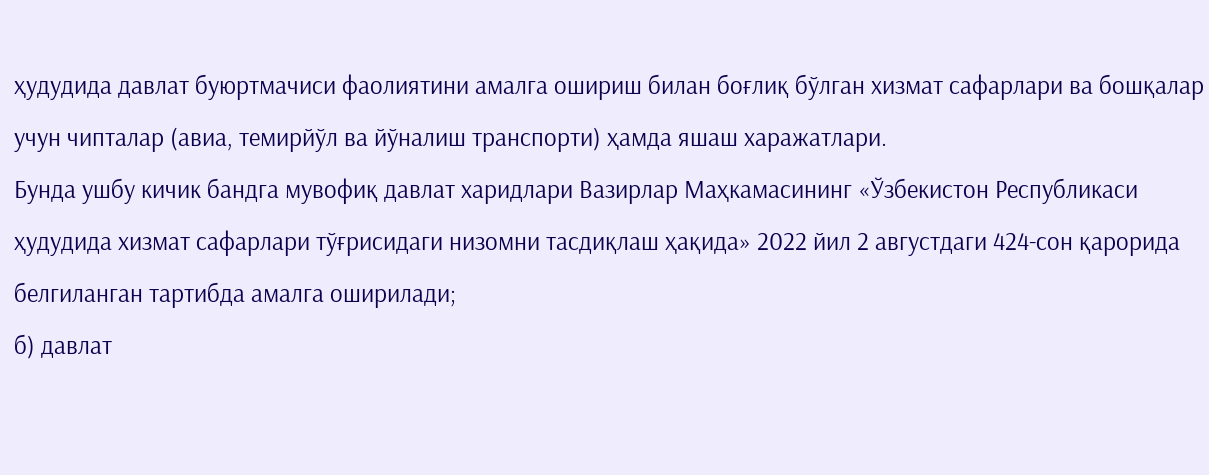ҳудудида давлат буюртмачиси фаолиятини амалга ошириш билан боғлиқ бўлган хизмат сафарлари ва бошқалар учун чипталар (авиа, темирйўл ва йўналиш транспорти) ҳамда яшаш харажатлари.
Бунда ушбу кичик бандга мувофиқ давлат харидлари Вазирлар Маҳкамасининг «Ўзбекистон Республикаси ҳудудида хизмат сафарлари тўғрисидаги низомни тасдиқлаш ҳақида» 2022 йил 2 августдаги 424-сон қарорида белгиланган тартибда амалга оширилади;
б) давлат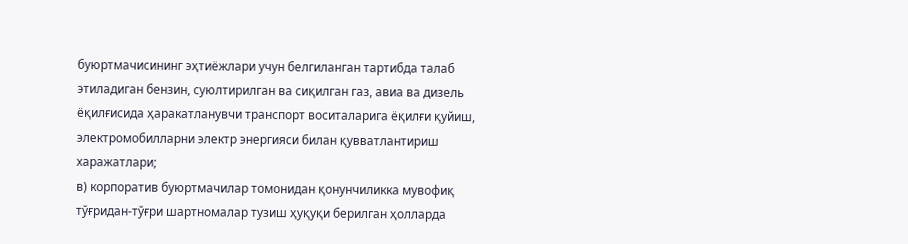буюртмачисининг эҳтиёжлари учун белгиланган тартибда талаб этиладиган бензин, суюлтирилган ва сиқилган газ, авиа ва дизель ёқилғисида ҳаракатланувчи транспорт воситаларига ёқилғи қуйиш, электромобилларни электр энергияси билан қувватлантириш харажатлари;
в) корпоратив буюртмачилар томонидан қонунчиликка мувофиқ тўғридан-тўғри шартномалар тузиш ҳуқуқи берилган ҳолларда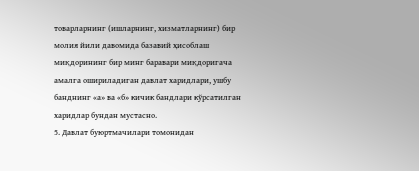товарларнинг (ишларнинг, хизматларнинг) бир молия йили давомида базавий ҳисоблаш миқдорининг бир минг баравари миқдоригача амалга ошириладиган давлат харидлари, ушбу банднинг «а» ва «б» кичик бандлари кўрсатилган харидлар бундан мустасно.
5. Давлат буюртмачилари томонидан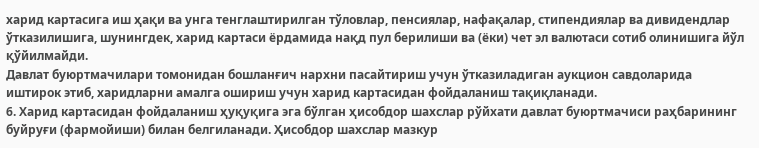харид картасига иш ҳақи ва унга тенглаштирилган тўловлар, пенсиялар, нафақалар, стипендиялар ва дивидендлар ўтказилишига, шунингдек, харид картаси ёрдамида нақд пул берилиши ва (ёки) чет эл валютаси сотиб олинишига йўл қўйилмайди.
Давлат буюртмачилари томонидан бошланғич нархни пасайтириш учун ўтказиладиган аукцион савдоларида иштирок этиб, харидларни амалга ошириш учун харид картасидан фойдаланиш тақиқланади.
6. Харид картасидан фойдаланиш ҳуқуқига эга бўлган ҳисобдор шахслар рўйхати давлат буюртмачиси раҳбарининг буйруғи (фармойиши) билан белгиланади. Ҳисобдор шахслар мазкур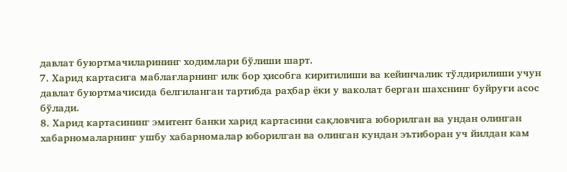давлат буюртмачиларининг ходимлари бўлиши шарт.
7. Харид картасига маблағларнинг илк бор ҳисобга киритилиши ва кейинчалик тўлдирилиши учун давлат буюртмачисида белгиланган тартибда раҳбар ёки у ваколат берган шахснинг буйруғи асос бўлади.
8. Харид картасининг эмитент банки харид картасини сақловчига юборилган ва ундан олинган хабарномаларнинг ушбу хабарномалар юборилган ва олинган кундан эътиборан уч йилдан кам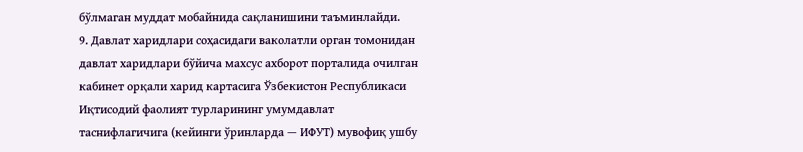бўлмаган муддат мобайнида сақланишини таъминлайди.
9. Давлат харидлари соҳасидаги ваколатли орган томонидан давлат харидлари бўйича махсус ахборот порталида очилган кабинет орқали харид картасига Ўзбекистон Республикаси Иқтисодий фаолият турларининг умумдавлат таснифлагичига (кейинги ўринларда — ИФУТ) мувофиқ ушбу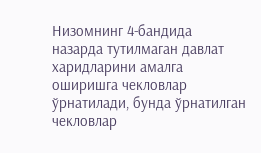Низомнинг 4-бандида назарда тутилмаган давлат харидларини амалга оширишга чекловлар ўрнатилади, бунда ўрнатилган чекловлар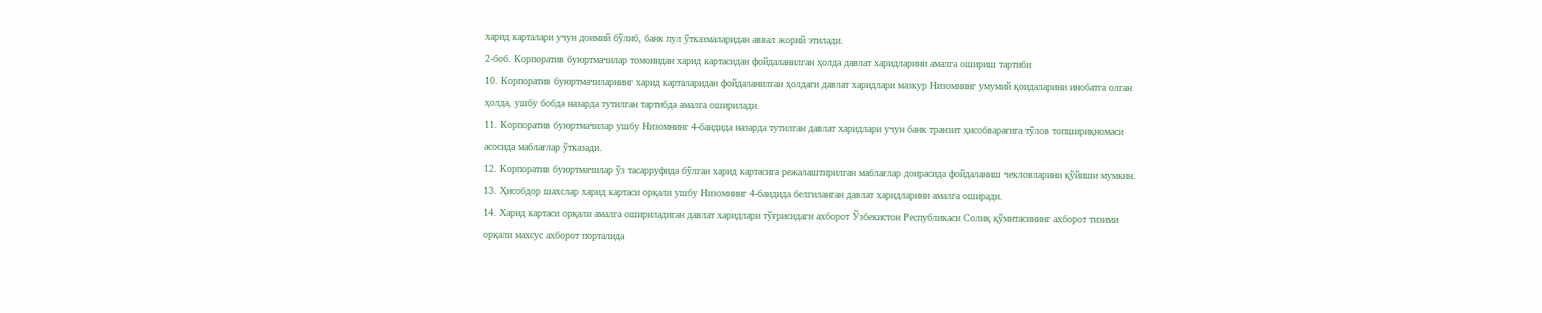харид карталари учун доимий бўлиб, банк пул ўтказмаларидан аввал жорий этилади.
2-боб. Корпоратив буюртмачилар томонидан харид картасидан фойдаланилган ҳолда давлат харидларини амалга ошириш тартиби
10. Корпоратив буюртмачиларнинг харид карталаридан фойдаланилган ҳолдаги давлат харидлари мазкур Низомнинг умумий қоидаларини инобатга олган ҳолда, ушбу бобда назарда тутилган тартибда амалга оширилади.
11. Корпоратив буюртмачилар ушбу Низомнинг 4-бандида назарда тутилган давлат харидлари учун банк транзит ҳисобварағига тўлов топшириқномаси асосида маблағлар ўтказади.
12. Корпоратив буюртмачилар ўз тасарруфида бўлган харид картасига режалаштирилган маблағлар доирасида фойдаланиш чекловларини қўйиши мумкин.
13. Ҳисобдор шахслар харид картаси орқали ушбу Низомнинг 4-бандида белгиланган давлат харидларини амалга оширади.
14. Харид картаси орқали амалга ошириладиган давлат харидлари тўғрисидаги ахборот Ўзбекистон Республикаси Солиқ қўмитасининг ахборот тизими орқали махсус ахборот порталида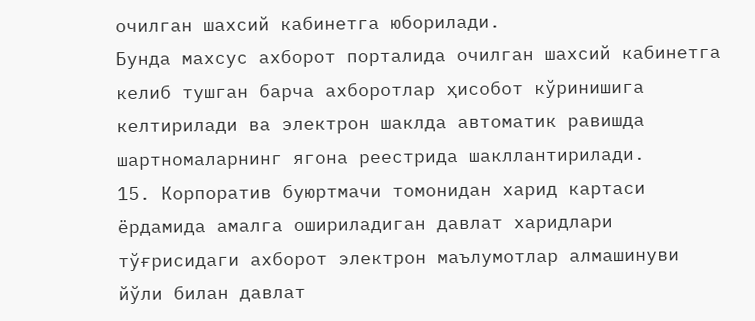очилган шахсий кабинетга юборилади.
Бунда махсус ахборот порталида очилган шахсий кабинетга келиб тушган барча ахборотлар ҳисобот кўринишига келтирилади ва электрон шаклда автоматик равишда шартномаларнинг ягона реестрида шакллантирилади.
15. Корпоратив буюртмачи томонидан харид картаси ёрдамида амалга ошириладиган давлат харидлари тўғрисидаги ахборот электрон маълумотлар алмашинуви йўли билан давлат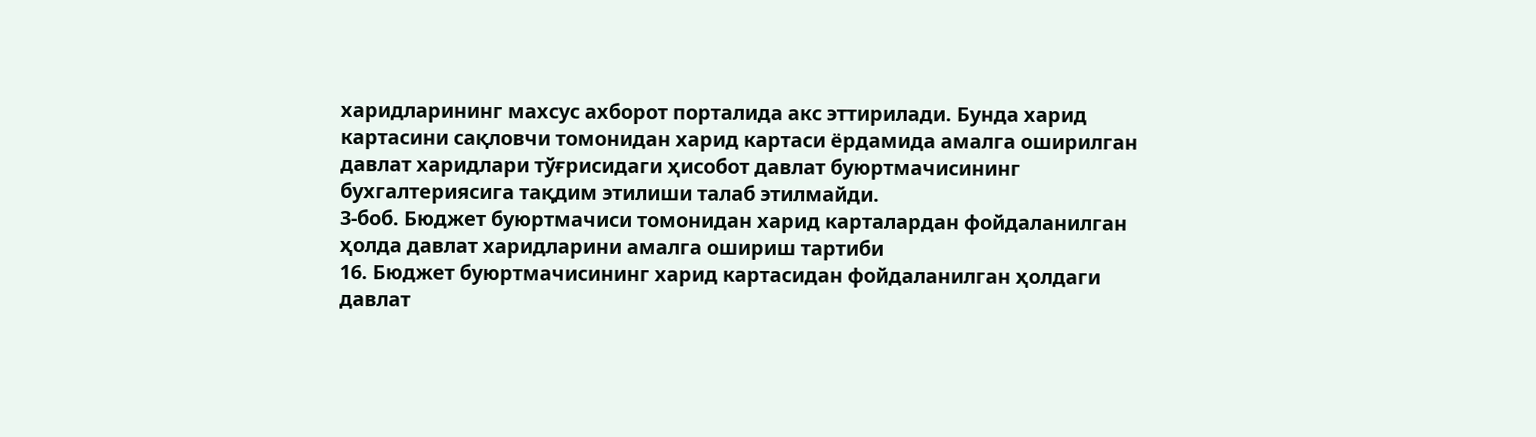харидларининг махсус ахборот порталида акс эттирилади. Бунда харид картасини сақловчи томонидан харид картаси ёрдамида амалга оширилган давлат харидлари тўғрисидаги ҳисобот давлат буюртмачисининг бухгалтериясига тақдим этилиши талаб этилмайди.
3-боб. Бюджет буюртмачиси томонидан харид карталардан фойдаланилган ҳолда давлат харидларини амалга ошириш тартиби
16. Бюджет буюртмачисининг харид картасидан фойдаланилган ҳолдаги давлат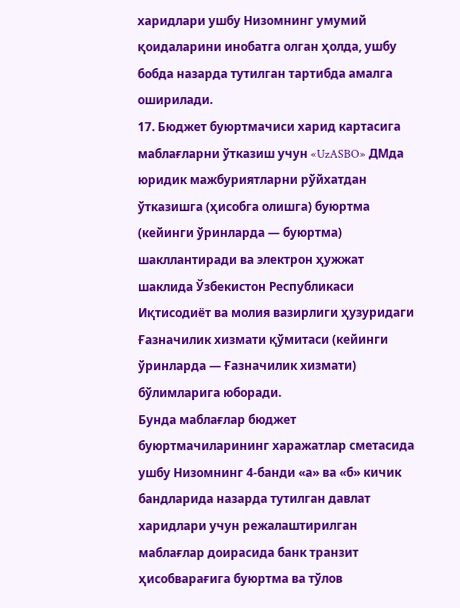харидлари ушбу Низомнинг умумий қоидаларини инобатга олган ҳолда, ушбу бобда назарда тутилган тартибда амалга оширилади.
17. Бюджет буюртмачиси харид картасига маблағларни ўтказиш учун «UzASBO» ДМда юридик мажбуриятларни рўйхатдан ўтказишга (ҳисобга олишга) буюртма (кейинги ўринларда — буюртма) шакллантиради ва электрон ҳужжат шаклида Ўзбекистон Республикаси Иқтисодиёт ва молия вазирлиги ҳузуридаги Ғазначилик хизмати қўмитаси (кейинги ўринларда — Ғазначилик хизмати) бўлимларига юборади.
Бунда маблағлар бюджет буюртмачиларининг харажатлар сметасида ушбу Низомнинг 4-банди «а» ва «б» кичик бандларида назарда тутилган давлат харидлари учун режалаштирилган маблағлар доирасида банк транзит ҳисобварағига буюртма ва тўлов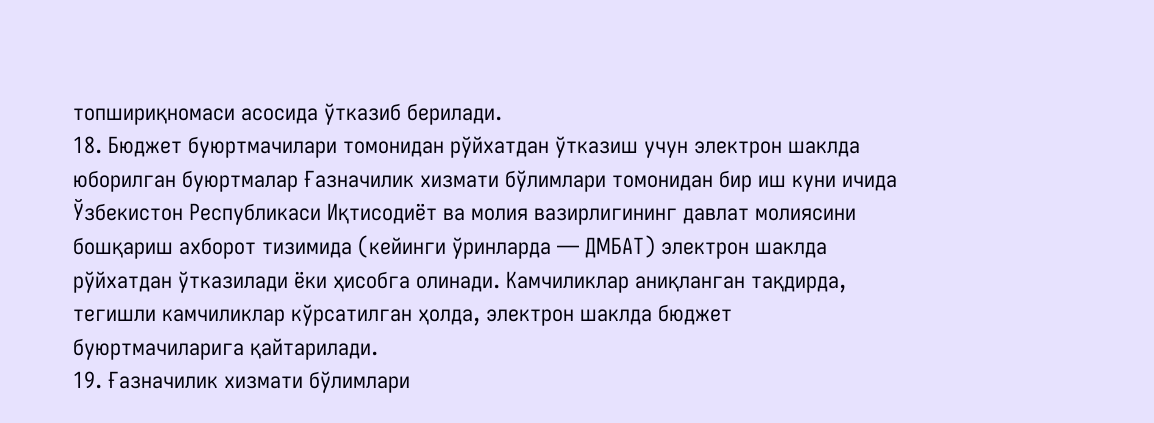топшириқномаси асосида ўтказиб берилади.
18. Бюджет буюртмачилари томонидан рўйхатдан ўтказиш учун электрон шаклда юборилган буюртмалар Ғазначилик хизмати бўлимлари томонидан бир иш куни ичида Ўзбекистон Республикаси Иқтисодиёт ва молия вазирлигининг давлат молиясини бошқариш ахборот тизимида (кейинги ўринларда — ДМБАТ) электрон шаклда рўйхатдан ўтказилади ёки ҳисобга олинади. Камчиликлар аниқланган тақдирда, тегишли камчиликлар кўрсатилган ҳолда, электрон шаклда бюджет буюртмачиларига қайтарилади.
19. Ғазначилик хизмати бўлимлари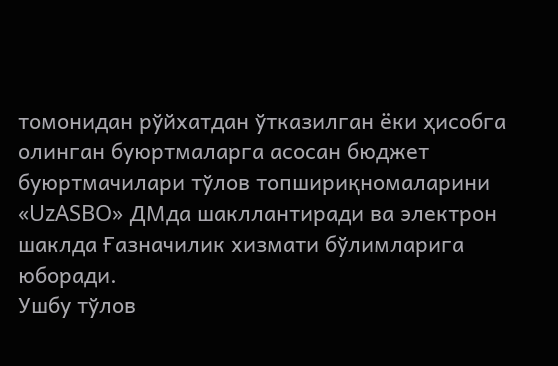томонидан рўйхатдан ўтказилган ёки ҳисобга олинган буюртмаларга асосан бюджет буюртмачилари тўлов топшириқномаларини «UzASBO» ДМда шакллантиради ва электрон шаклда Ғазначилик хизмати бўлимларига юборади.
Ушбу тўлов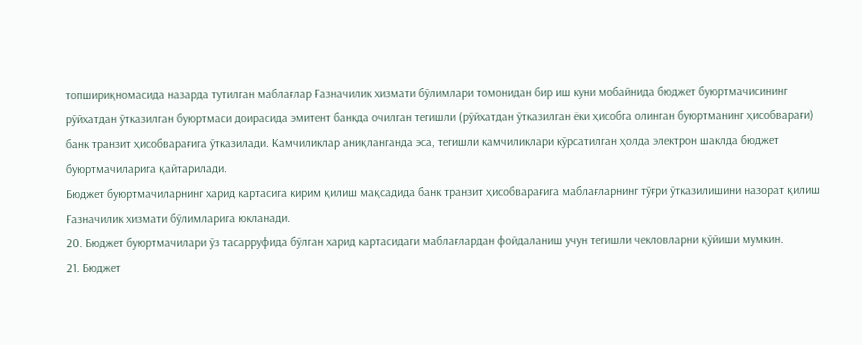топшириқномасида назарда тутилган маблағлар Ғазначилик хизмати бўлимлари томонидан бир иш куни мобайнида бюджет буюртмачисининг рўйхатдан ўтказилган буюртмаси доирасида эмитент банкда очилган тегишли (рўйхатдан ўтказилган ёки ҳисобга олинган буюртманинг ҳисобварағи) банк транзит ҳисобварағига ўтказилади. Камчиликлар аниқланганда эса, тегишли камчиликлари кўрсатилган ҳолда электрон шаклда бюджет буюртмачиларига қайтарилади.
Бюджет буюртмачиларнинг харид картасига кирим қилиш мақсадида банк транзит ҳисобварағига маблағларнинг тўғри ўтказилишини назорат қилиш Ғазначилик хизмати бўлимларига юкланади.
20. Бюджет буюртмачилари ўз тасарруфида бўлган харид картасидаги маблағлардан фойдаланиш учун тегишли чекловларни қўйиши мумкин.
21. Бюджет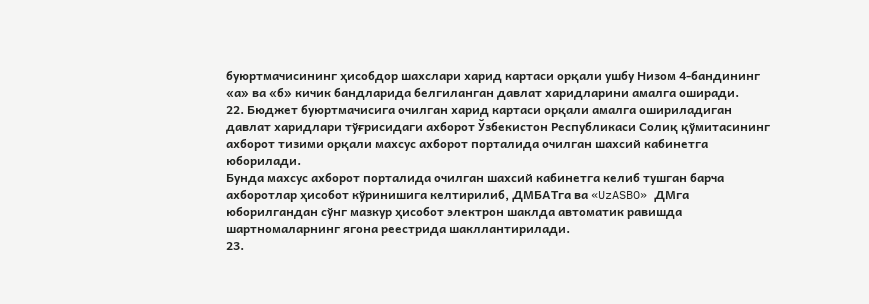буюртмачисининг ҳисобдор шахслари харид картаси орқали ушбу Низом 4-бандининг «а» ва «б» кичик бандларида белгиланган давлат харидларини амалга оширади.
22. Бюджет буюртмачисига очилган харид картаси орқали амалга ошириладиган давлат харидлари тўғрисидаги ахборот Ўзбекистон Республикаси Солиқ қўмитасининг ахборот тизими орқали махсус ахборот порталида очилган шахсий кабинетга юборилади.
Бунда махсус ахборот порталида очилган шахсий кабинетга келиб тушган барча ахборотлар ҳисобот кўринишига келтирилиб, ДМБАТга ва «UzASBO» ДМга юборилгандан сўнг мазкур ҳисобот электрон шаклда автоматик равишда шартномаларнинг ягона реестрида шакллантирилади.
23.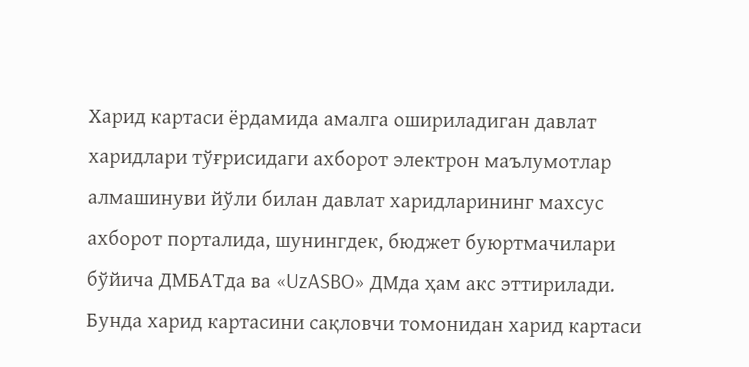Харид картаси ёрдамида амалга ошириладиган давлат харидлари тўғрисидаги ахборот электрон маълумотлар алмашинуви йўли билан давлат харидларининг махсус ахборот порталида, шунингдек, бюджет буюртмачилари бўйича ДМБАТда ва «UzASBO» ДМда ҳам акс эттирилади. Бунда харид картасини сақловчи томонидан харид картаси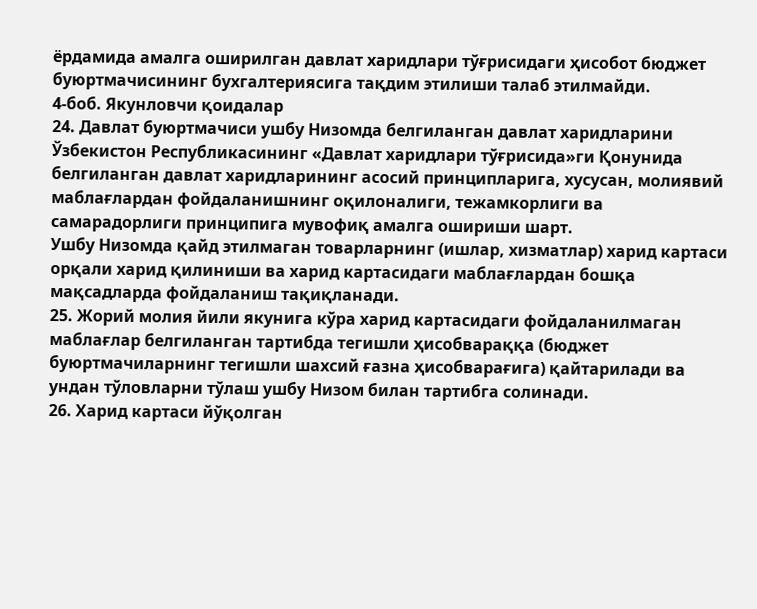ёрдамида амалга оширилган давлат харидлари тўғрисидаги ҳисобот бюджет буюртмачисининг бухгалтериясига тақдим этилиши талаб этилмайди.
4-боб. Якунловчи қоидалар
24. Давлат буюртмачиси ушбу Низомда белгиланган давлат харидларини Ўзбекистон Республикасининг «Давлат харидлари тўғрисида»ги Қонунида белгиланган давлат харидларининг асосий принципларига, хусусан, молиявий маблағлардан фойдаланишнинг оқилоналиги, тежамкорлиги ва самарадорлиги принципига мувофиқ амалга ошириши шарт.
Ушбу Низомда қайд этилмаган товарларнинг (ишлар, хизматлар) харид картаси орқали харид қилиниши ва харид картасидаги маблағлардан бошқа мақсадларда фойдаланиш тақиқланади.
25. Жорий молия йили якунига кўра харид картасидаги фойдаланилмаган маблағлар белгиланган тартибда тегишли ҳисобвараққа (бюджет буюртмачиларнинг тегишли шахсий ғазна ҳисобварағига) қайтарилади ва ундан тўловларни тўлаш ушбу Низом билан тартибга солинади.
26. Харид картаси йўқолган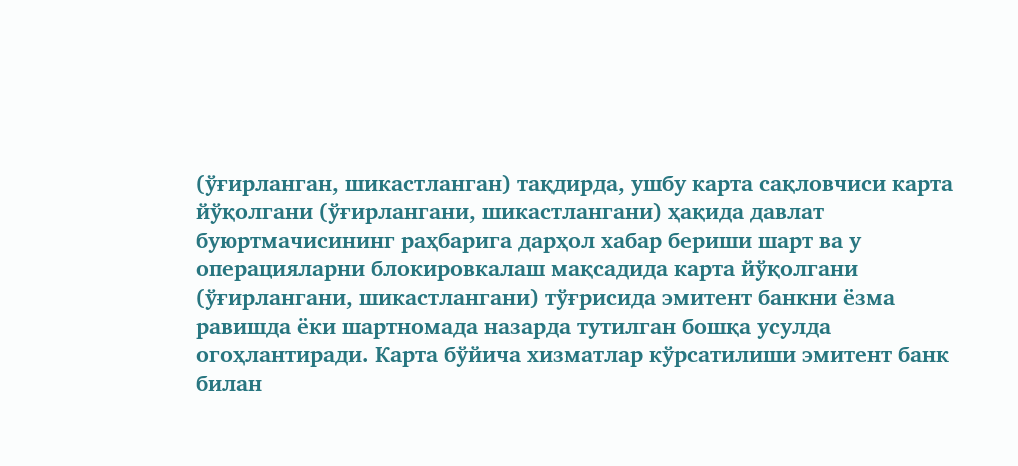(ўғирланган, шикастланган) тақдирда, ушбу карта сақловчиси карта йўқолгани (ўғирлангани, шикастлангани) ҳақида давлат буюртмачисининг раҳбарига дарҳол хабар бериши шарт ва у операцияларни блокировкалаш мақсадида карта йўқолгани (ўғирлангани, шикастлангани) тўғрисида эмитент банкни ёзма равишда ёки шартномада назарда тутилган бошқа усулда огоҳлантиради. Карта бўйича хизматлар кўрсатилиши эмитент банк билан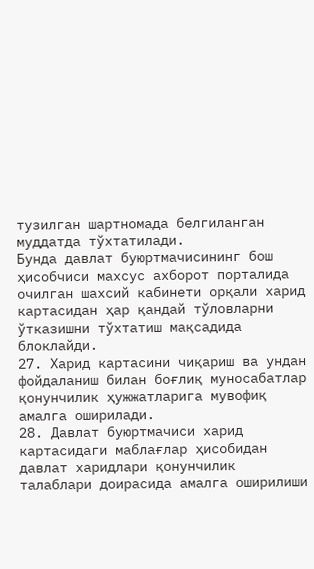тузилган шартномада белгиланган муддатда тўхтатилади.
Бунда давлат буюртмачисининг бош ҳисобчиси махсус ахборот порталида очилган шахсий кабинети орқали харид картасидан ҳар қандай тўловларни ўтказишни тўхтатиш мақсадида блоклайди.
27. Харид картасини чиқариш ва ундан фойдаланиш билан боғлиқ муносабатлар қонунчилик ҳужжатларига мувофиқ амалга оширилади.
28. Давлат буюртмачиси харид картасидаги маблағлар ҳисобидан давлат харидлари қонунчилик талаблари доирасида амалга оширилиши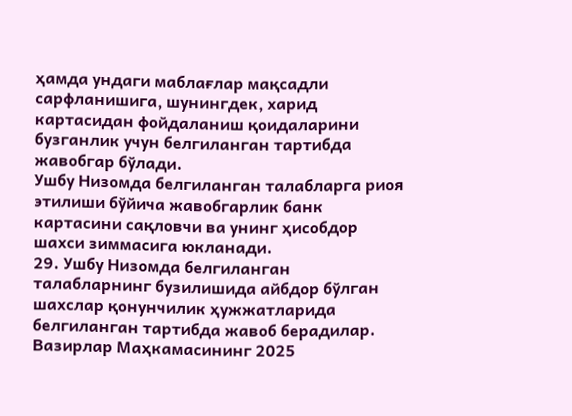ҳамда ундаги маблағлар мақсадли сарфланишига, шунингдек, харид картасидан фойдаланиш қоидаларини бузганлик учун белгиланган тартибда жавобгар бўлади.
Ушбу Низомда белгиланган талабларга риоя этилиши бўйича жавобгарлик банк картасини сақловчи ва унинг ҳисобдор шахси зиммасига юкланади.
29. Ушбу Низомда белгиланган талабларнинг бузилишида айбдор бўлган шахслар қонунчилик ҳужжатларида белгиланган тартибда жавоб берадилар.
Вазирлар Маҳкамасининг 2025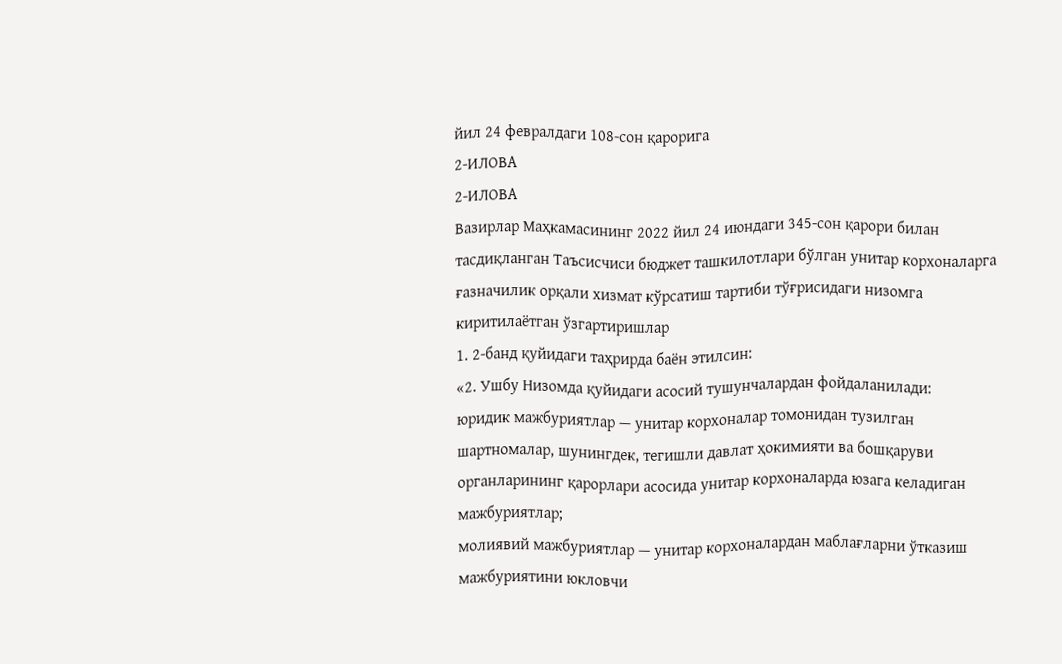йил 24 февралдаги 108-сон қарорига
2-ИЛОВА
2-ИЛОВА
Вазирлар Маҳкамасининг 2022 йил 24 июндаги 345-сон қарори билан тасдиқланган Таъсисчиси бюджет ташкилотлари бўлган унитар корхоналарга ғазначилик орқали хизмат кўрсатиш тартиби тўғрисидаги низомга киритилаётган ўзгартиришлар
1. 2-банд қуйидаги таҳрирда баён этилсин:
«2. Ушбу Низомда қуйидаги асосий тушунчалардан фойдаланилади:
юридик мажбуриятлар — унитар корхоналар томонидан тузилган шартномалар, шунингдек, тегишли давлат ҳокимияти ва бошқаруви органларининг қарорлари асосида унитар корхоналарда юзага келадиган мажбуриятлар;
молиявий мажбуриятлар — унитар корхоналардан маблағларни ўтказиш мажбуриятини юкловчи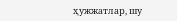ҳужжатлар, шу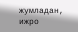жумладан, ижро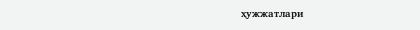ҳужжатлари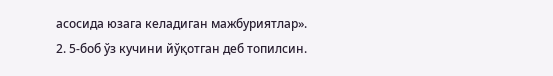асосида юзага келадиган мажбуриятлар».
2. 5-боб ўз кучини йўқотган деб топилсин.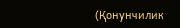(Қонунчилик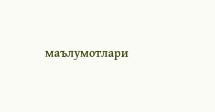маълумотлари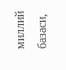миллий базаси,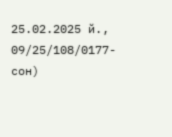25.02.2025 й., 09/25/108/0177-сон)